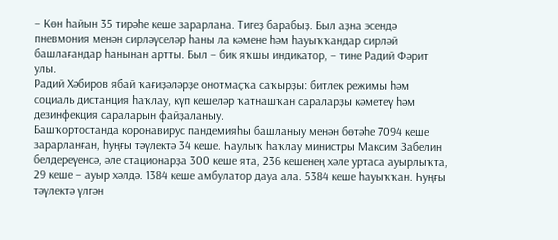– Көн һайын 35 тирәһе кеше зарарлана. Тигеҙ барабыҙ. Был аҙна эсендә пневмония менән сирләүселәр һаны ла кәмене һәм һауыҡҡандар сирләй башлағандар һанынан артты. Был – бик яҡшы индикатор, – тине Радий Фәрит улы.
Радий Хәбиров ябай ҡағиҙәләрҙе онотмаҫҡа саҡырҙы: битлек режимы һәм социаль дистанция һаҡлау, күп кешеләр ҡатнашҡан сараларҙы кәметеү һәм дезинфекция сараларын файҙаланыу.
Башҡортостанда коронавирус пандемияһы башланыу менән бөтәһе 7094 кеше зарарланған, һуңғы тәүлектә 34 кеше. Һаулыҡ һаҡлау министры Максим Забелин белдереүенсә, әле стационарҙа 300 кеше ята, 236 кешенең хәле уртаса ауырлыҡта, 29 кеше – ауыр хәлдә. 1384 кеше амбулатор дауа ала. 5384 кеше һауыҡҡан. Һуңғы тәүлектә үлгән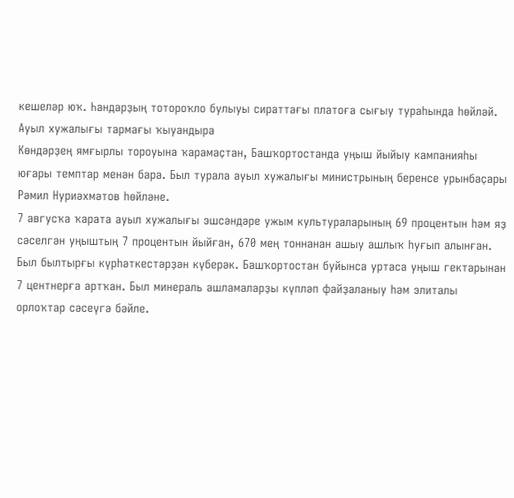кешеләр юҡ. Һандарҙың тотороҡло булыуы сираттағы платоға сығыу тураһында һөйләй.
Ауыл хужалығы тармағы ҡыуандыра
Көндәрҙең ямғырлы тороуына ҡарамаҫтан, Башҡортостанда уңыш йыйыу кампанияһы юғары темптар менән бара. Был турала ауыл хужалығы министрының беренсе урынбаҫары Рәмил Нуриәхмәтов һөйләне.
7 авгусҡа ҡарата ауыл хужалығы эшсәндәре ужым культураларының 69 процентын һәм яҙ сәселгән уңыштың 7 процентын йыйған, 670 мең тоннанан ашыу ашлыҡ һуғып алынған. Был былтырғы күрһәткестәрҙән күберәк. Башҡортостан буйынса уртаса уңыш гектарынан 7 центнерға артҡан. Был минераль ашламаларҙы күпләп файҙаланыу һәм элиталы орлоҡтар сәсеүгә бәйле.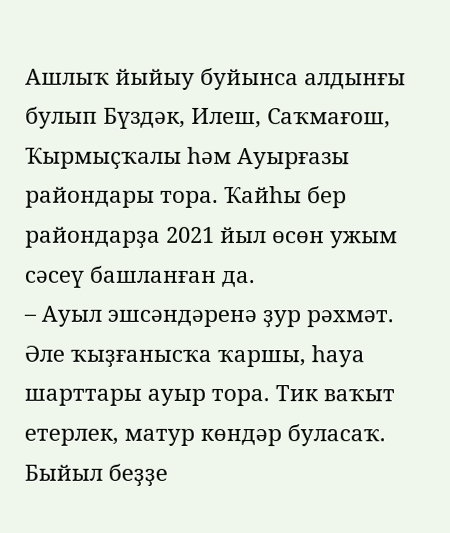Ашлыҡ йыйыу буйынса алдынғы булып Бүздәк, Илеш, Саҡмағош, Ҡырмыҫҡалы һәм Ауырғазы райондары тора. Ҡайһы бер райондарҙа 2021 йыл өсөн ужым сәсеү башланған да.
– Ауыл эшсәндәренә ҙур рәхмәт. Әле ҡыҙғанысҡа ҡаршы, һауа шарттары ауыр тора. Тик ваҡыт етерлек, матур көндәр буласаҡ. Быйыл беҙҙе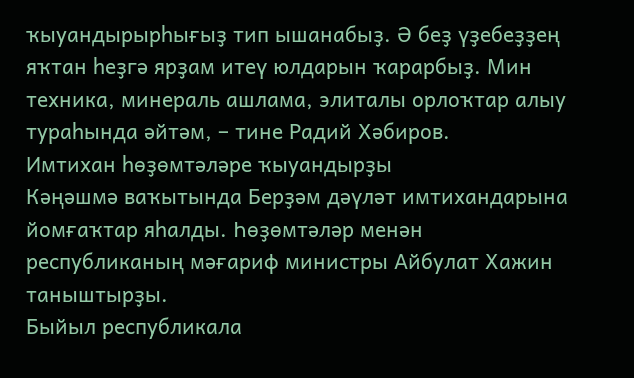ҡыуандырырһығыҙ тип ышанабыҙ. Ә беҙ үҙебеҙҙең яҡтан һеҙгә ярҙам итеү юлдарын ҡарарбыҙ. Мин техника, минераль ашлама, элиталы орлоҡтар алыу тураһында әйтәм, – тине Радий Хәбиров.
Имтихан һөҙөмтәләре ҡыуандырҙы
Кәңәшмә ваҡытында Берҙәм дәүләт имтихандарына йомғаҡтар яһалды. Һөҙөмтәләр менән республиканың мәғариф министры Айбулат Хажин таныштырҙы.
Быйыл республикала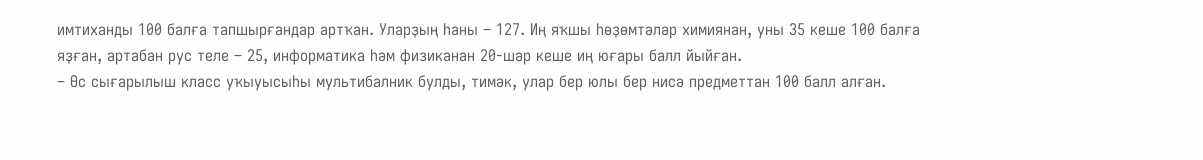имтиханды 100 балға тапшырғандар артҡан. Уларҙың һаны – 127. Иң яҡшы һөҙөмтәләр химиянан, уны 35 кеше 100 балға яҙған, артабан рус теле – 25, информатика һәм физиканан 20-шәр кеше иң юғары балл йыйған.
– Өс сығарылыш класс уҡыуысыһы мультибалник булды, тимәк, улар бер юлы бер нисә предметтан 100 балл алған.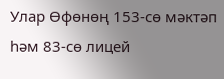Улар Өфөнөң 153-сө мәктәп һәм 83-сө лицей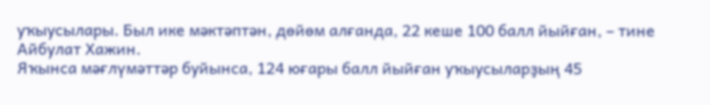уҡыусылары. Был ике мәктәптән, дөйөм алғанда, 22 кеше 100 балл йыйған, – тине Айбулат Хажин.
Яҡынса мәғлүмәттәр буйынса, 124 юғары балл йыйған уҡыусыларҙың 45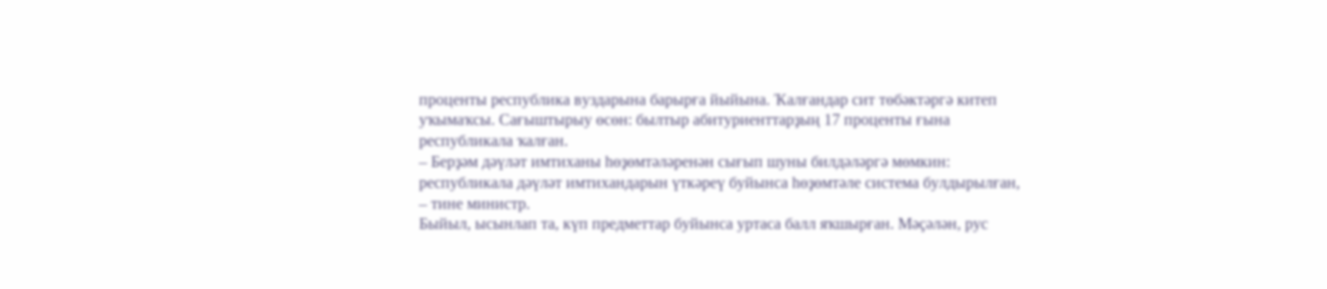проценты республика вуздарына барырға йыйына. Ҡалғандар сит төбәктәргә китеп уҡымаҡсы. Сағыштырыу өсөн: былтыр абитуриенттарҙың 17 проценты ғына республикала ҡалған.
– Берҙәм дәүләт имтиханы һөҙөмтәләренән сығып шуны билдәләргә мөмкин: республикала дәүләт имтихандарын үткәреү буйынса һөҙөмтәле система булдырылған, – тине министр.
Быйыл, ысынлап та, күп предметтар буйынса уртаса балл яҡшырған. Мәҫәлән, рус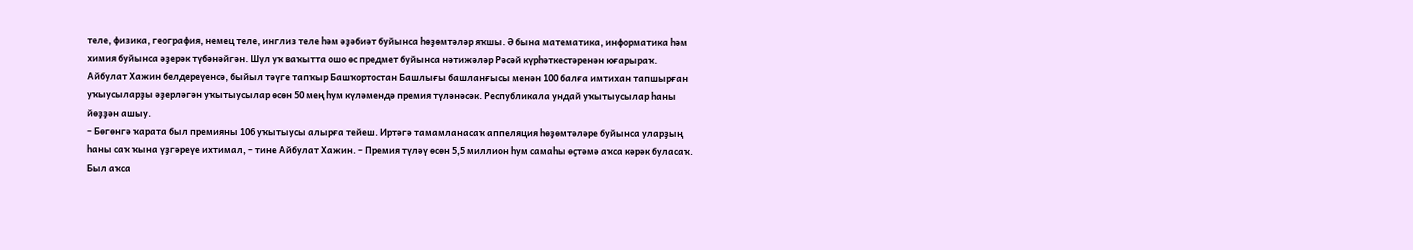теле, физика, география, немец теле, инглиз теле һәм әҙәбиәт буйынса һөҙөмтәләр яҡшы. Ә бына математика, информатика һәм химия буйынса әҙерәк түбәнәйгән. Шул уҡ ваҡытта ошо өс предмет буйынса нәтижәләр Рәсәй күрһәткестәренән юғарыраҡ.
Айбулат Хажин белдереүенсә, быйыл тәүге тапҡыр Башҡортостан Башлығы башланғысы менән 100 балға имтихан тапшырған уҡыусыларҙы әҙерләгән уҡытыусылар өсөн 50 мең һум күләмендә премия түләнәсәк. Республикала ундай уҡытыусылар һаны йөҙҙән ашыу.
– Бөгөнгә ҡарата был премияны 106 уҡытыусы алырға тейеш. Иртәгә тамамланасаҡ аппеляция һөҙөмтәләре буйынса уларҙың һаны саҡ ҡына үҙгәреүе ихтимал, – тине Айбулат Хажин. – Премия түләү өсөн 5,5 миллион һум самаһы өҫтәмә аҡса кәрәк буласаҡ. Был аҡса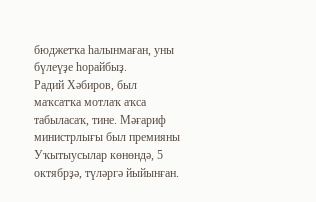бюджетҡа һалынмаған, уны бүлеүҙе һорайбыҙ.
Радий Хәбиров, был маҡсатҡа мотлаҡ аҡса табыласаҡ, тине. Мәғариф министрлығы был премияны Уҡытыусылар көнөндә, 5 октябрҙә, түләргә йыйынған.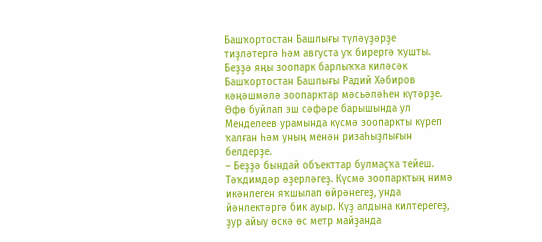Башҡортостан Башлығы түләүҙәрҙе тиҙләтергә һәм августа уҡ бирергә ҡушты.
Беҙҙә яңы зоопарк барлыҡҡа киләсәк
Башҡортостан Башлығы Радий Хәбиров кәңәшмәлә зоопарктар мәсьәләһен күтәрҙе. Өфө буйлап эш сәфәре барышында ул Менделеев урамында күсмә зоопаркты күреп ҡалған һәм уның менән ризаһыҙлығын белдерҙе.
– Беҙҙә бындай объекттар булмаҫҡа тейеш. Тәҡдимдәр әҙерләгеҙ. Күсмә зоопарктың нимә икәнлеген яҡшылап өйрәнегеҙ, унда йәнлектәргә бик ауыр. Күҙ алдына килтерегеҙ, ҙур айыу өскә өс метр майҙанда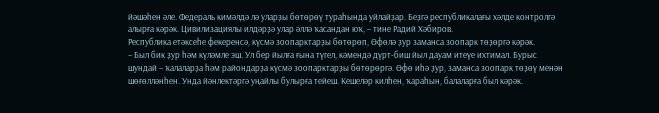йәшәһен әле. Федераль кимәлдә лә уларҙы бөтөрөү тураһында уйлайҙар. Беҙгә республикалағы хәлде контролгә алырға кәрәк. Цивилизациялы илдәрҙә улар әллә ҡасандан юҡ, – тине Радий Хәбиров.
Республика етәксеһе фекеренсә, күсмә зоопарктарҙы бөтөрөп, Өфөлә ҙур заманса зоопарк төҙөргә кәрәк.
– Был бик ҙур һәм күләмле эш. Ул бер йылға ғына түгел, кәмендә дүрт-биш йыл дауам итеүе ихтимал. Бурыс шундай – ҡалаларҙа һәм райондарҙа күсмә зоопарктарҙы бөтөрөргә. Өфө иһә ҙур, заманса зоопарк төҙөү менән шөғөлләнһен. Унда йәнлектәргә уңайлы булырға тейеш. Кешеләр килһен, ҡараһын, балаларға был кәрәк.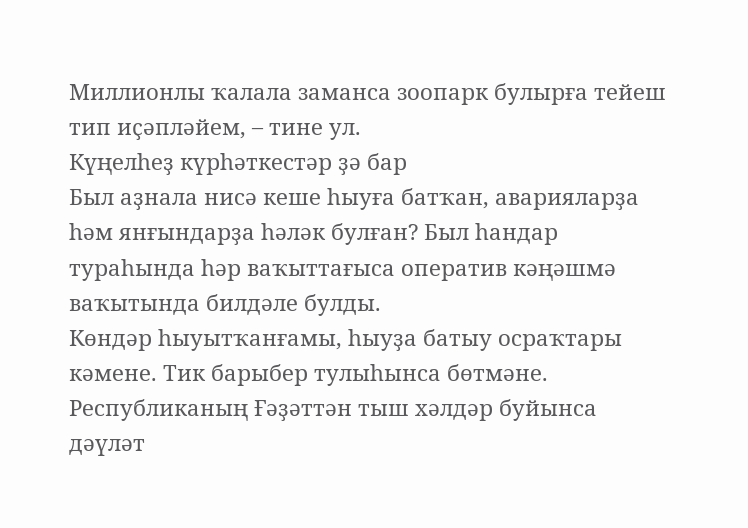Миллионлы ҡалала заманса зоопарк булырға тейеш тип иҫәпләйем, – тине ул.
Күңелһеҙ күрһәткестәр ҙә бар
Был аҙнала нисә кеше һыуға батҡан, аварияларҙа һәм янғындарҙа һәләк булған? Был һандар тураһында һәр ваҡыттағыса оператив кәңәшмә ваҡытында билдәле булды.
Көндәр һыуытҡанғамы, һыуҙа батыу осраҡтары кәмене. Тик барыбер тулыһынса бөтмәне. Республиканың Ғәҙәттән тыш хәлдәр буйынса дәүләт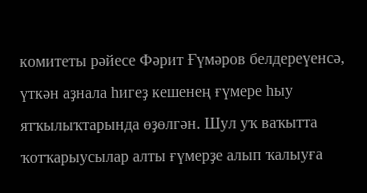комитеты рәйесе Фәрит Ғүмәров белдереүенсә, үткән аҙнала һигеҙ кешенең ғүмере һыу ятҡылыҡтарында өҙөлгән. Шул уҡ ваҡытта ҡотҡарыусылар алты ғүмерҙе алып ҡалыуға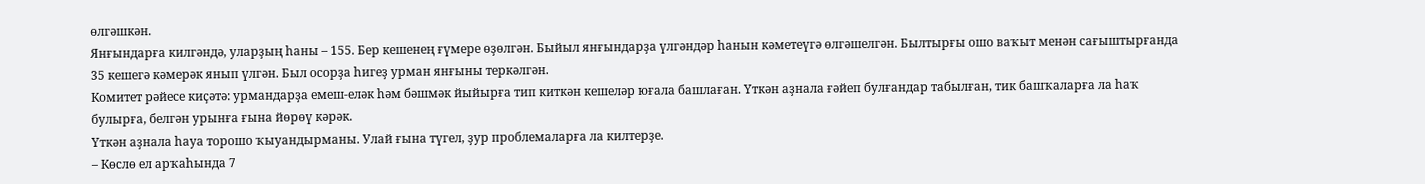өлгәшкән.
Янғындарға килгәндә, уларҙың һаны – 155. Бер кешенең ғүмере өҙөлгән. Быйыл янғындарҙа үлгәндәр һанын кәметеүгә өлгәшелгән. Былтырғы ошо ваҡыт менән сағыштырғанда 35 кешегә кәмерәк янып үлгән. Был осорҙа һигеҙ урман янғыны теркәлгән.
Комитет рәйесе киҫәтә: урмандарҙа емеш-еләк һәм бәшмәк йыйырға тип киткән кешеләр юғала башлаған. Үткән аҙнала ғәйеп булғандар табылған, тик башҡаларға ла һаҡ булырға, белгән урынға ғына йөрөү кәрәк.
Үткән аҙнала һауа торошо ҡыуандырманы. Улай ғына түгел, ҙур проблемаларға ла килтерҙе.
– Көслө ел арҡаһында 7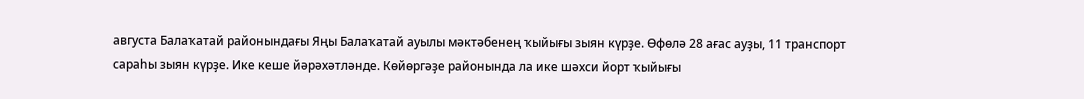августа Балаҡатай районындағы Яңы Балаҡатай ауылы мәктәбенең ҡыйығы зыян күрҙе. Өфөлә 28 ағас ауҙы, 11 транспорт сараһы зыян күрҙе. Ике кеше йәрәхәтләнде. Көйөргәҙе районында ла ике шәхси йорт ҡыйығы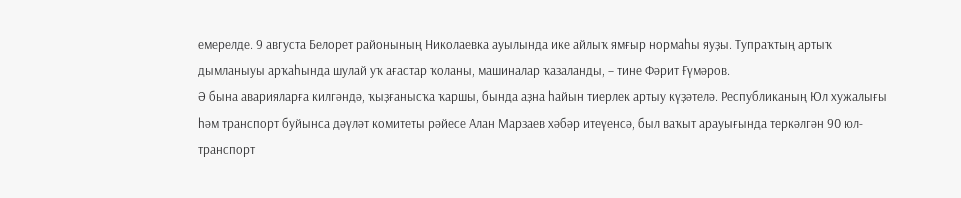емерелде. 9 августа Белорет районының Николаевка ауылында ике айлыҡ ямғыр нормаһы яуҙы. Тупраҡтың артыҡ дымланыуы арҡаһында шулай уҡ ағастар ҡоланы, машиналар ҡазаланды, – тине Фәрит Ғүмәров.
Ә бына аварияларға килгәндә, ҡыҙғанысҡа ҡаршы, бында аҙна һайын тиерлек артыу күҙәтелә. Республиканың Юл хужалығы һәм транспорт буйынса дәүләт комитеты рәйесе Алан Марзаев хәбәр итеүенсә, был ваҡыт арауығында теркәлгән 90 юл-транспорт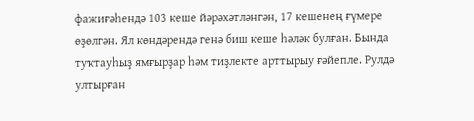фажиғәһендә 103 кеше йәрәхәтләнгән, 17 кешенең ғүмере өҙөлгән. Ял көндәрендә генә биш кеше һәләк булған. Бында туҡтауһыҙ ямғырҙар һәм тиҙлекте арттырыу ғәйепле. Рулдә ултырған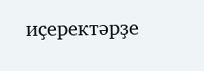иҫеректәрҙе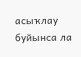асыҡлау буйынса ла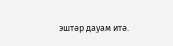эштәр дауам итә.